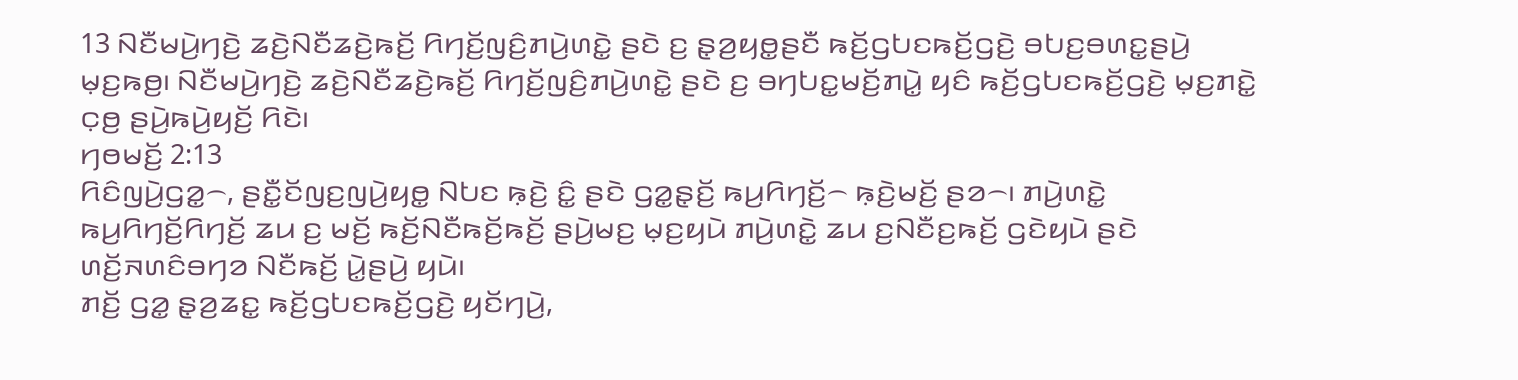13 ꤡꤢꤪꤗꤣꤧ꤬ꤚꤢꤧ꤬ ꤘꤢꤧ꤬ꤡꤢꤪꤘꤢꤧ꤬ꤒꤢꤩ꤬ ꤖꤚꤢꤩ꤬ꤜꤢꤨ꤬ꤊꤣꤧ꤬ꤛꤢꤧ꤭ ꤔꤢꤧ ꤢ꤬ ꤔ꤫ꤤ꤬ꤟꤥ꤭ꤔꤢꤪ ꤒꤢꤩ꤬ꤞꤝꤢꤒꤢꤩ꤬ꤞꤢꤧ꤬ ꤋꤝꤢ꤬ꤋꤛꤢ꤭ꤔꤣꤧ꤬ ꤗ꤫ꤢ꤬ꤒꤥ꤬꤯ ꤡꤢꤪꤗꤣꤧ꤬ꤚꤢꤧ꤬ ꤘꤢꤧ꤬ꤡꤢꤪꤘꤢꤧ꤬ꤒꤢꤩ꤬ ꤖꤚꤢꤩ꤬ꤜꤢꤨ꤬ꤊꤣꤧ꤬ꤛꤢꤧ꤭ ꤔꤢꤧ ꤢ꤬ ꤋꤚꤝꤢ꤭ꤗꤢꤩ꤬ꤊꤣꤧ꤭ ꤟꤢꤨ ꤒꤢꤩ꤬ꤞꤝꤢꤒꤢꤩ꤬ꤞꤢꤧ꤬ ꤗ꤫ꤢ꤬ꤊꤢꤧ꤭ ꤍ꤫ꤥ꤬ ꤔꤣꤧ꤬ꤒꤣꤧ꤬ꤟꤢꤩ꤬ ꤖꤢꤧ꤯
ꤚꤥꤗꤢꤩ꤬ 2:13
ꤖꤢꤨꤜꤣꤧ꤬ꤞꤤ꤭꤮, ꤔꤢꤪ꤭ꤢꤩꤜꤢ꤬ꤜꤣꤧ꤬ꤟꤥ꤭ ꤡꤝꤢ ꤒ꤫ꤢꤧ꤬ ꤢꤨ꤭ ꤔꤢꤧ ꤞꤤ꤭ꤔ꤫ꤢꤩ꤬ ꤒꤣ꤬ꤖꤚꤢꤩ꤬꤮ ꤒ꤫ꤢꤧ꤬ꤗꤢꤩ꤬ ꤔꤤ꤮꤯ ꤊꤣꤧ꤬ꤛꤢꤧ꤭ ꤒꤣ꤬ꤖꤚꤢꤩ꤬ꤖꤚꤢꤩ꤬ ꤘꤣ ꤢ꤬ ꤗꤢꤩ꤬ ꤒꤢꤩ꤬ꤡꤢꤪꤒꤢꤩ꤬ꤒꤢꤩ꤬ ꤔꤣꤧ꤬ꤗꤢ꤬ ꤗ꤫ꤢ꤬ꤟꤣꤧ ꤊꤣꤧ꤬ꤛꤢꤧ꤭ ꤘꤣ ꤢ꤬ꤡꤢꤪꤢ꤬ꤒꤢꤩ꤬ ꤞꤢꤧꤟꤣꤧ ꤔꤢꤧ ꤛꤢꤩ꤬ꤏꤛꤢꤨꤋꤚꤤ ꤡꤢꤪꤒꤢꤩ꤬ ꤣꤧ꤭ꤔꤣꤧ꤬ ꤟꤣꤧ꤯
ꤊꤢꤩ꤬ ꤞꤤ꤭ ꤔ꤫ꤤ꤬ꤘꤢ꤭ ꤒꤢꤩ꤬ꤞꤝꤢꤒꤢꤩ꤬ꤞꤢꤧ꤬ ꤟꤢꤩꤚꤣꤧ꤬,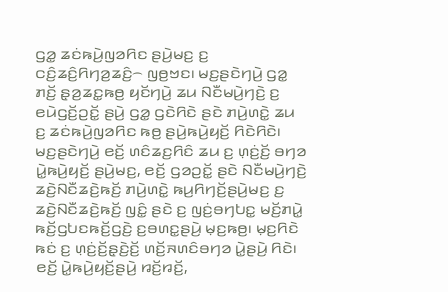ꤞꤤ꤭ ꤘꤢꤦꤒꤣꤧ꤬ꤜꤤꤖꤢ ꤔꤣꤧ꤬ꤗꤢ꤬ ꤢ꤬ ꤍꤢꤨ꤬ꤘꤢꤨ꤬ꤖꤚꤤ꤬ꤘꤢꤨ꤬꤮ ꤜꤥ꤬ꤠꤢ꤯ ꤗꤢ꤬ꤔꤢꤧꤚꤣꤧ꤬ ꤞꤤ꤭ ꤊꤢꤩ꤬ ꤔ꤫ꤤ꤬ꤘꤢ꤭ꤒꤥ꤬ ꤟꤢꤩꤚꤣꤧ꤬ ꤘꤣ ꤡꤢꤪꤗꤣꤧ꤬ꤚꤢꤧ꤬ ꤢ꤬ ꤕꤣꤧꤞꤢꤩ꤬ꤑꤢꤩ꤭ ꤔꤣꤧ꤬ ꤞꤤ꤭ ꤞꤢꤧꤖꤢꤧ ꤔꤢꤧ ꤊꤣꤧ꤬ꤛꤢꤧ꤭ ꤘꤣ ꤢ꤬ ꤘꤢꤦꤒꤣꤧ꤬ꤜꤤꤖꤢ ꤒꤥ꤬ ꤔꤣꤧ꤬ꤒꤣꤧ꤬ꤟꤢꤩ꤬ ꤖꤢꤧꤖꤢꤧ꤯
ꤗꤢ꤬ꤔꤢꤧꤚꤣꤧ꤬ ꤕꤢꤩ꤬ ꤛꤢꤨꤘꤢ꤬ꤖꤢꤨ ꤘꤣ ꤢ꤬ ꤛ꤫ꤢꤦ꤬ꤢꤩ꤬ ꤋꤚꤤ ꤣꤧ꤭ꤒꤣꤧ꤬ꤟꤢꤩ꤬ ꤔꤣꤧ꤬ꤗꤢ꤬, ꤕꤢꤩ꤬ ꤞꤤꤑꤢꤩ꤭ ꤔꤢꤧ ꤡꤢꤪꤗꤣꤧ꤬ꤚꤢꤧ꤬ ꤘꤢꤧ꤬ꤡꤢꤪꤘꤢꤧ꤬ꤒꤢꤩ꤬ ꤊꤣꤧ꤬ꤛꤢꤧ꤭ ꤒꤣ꤬ꤖꤚꤢꤩ꤬ꤔꤣꤧ꤬ꤗꤢ꤬ ꤢ꤬ ꤘꤢꤧ꤬ꤡꤢꤪꤘꤢꤧ꤬ꤒꤢꤩ꤬ ꤜꤢꤨ꤭ ꤔꤢꤧ ꤢ꤬ ꤜꤢꤦ꤬ꤋꤚꤝꤢ꤭ ꤗꤢꤩ꤬ꤊꤣꤧ꤭ ꤒꤢꤩ꤬ꤞꤝꤢꤒꤢꤩ꤬ꤞꤢꤧ꤬ ꤢ꤬ꤋꤛꤢ꤭ꤔꤣꤧ꤬ ꤗ꤫ꤢ꤬ꤒꤥ꤬꤯ ꤗ꤫ꤢ꤬ꤖꤢꤧ ꤒꤢꤦ ꤢ꤬ ꤛ꤫ꤢꤦ꤬ꤢꤩ꤬ꤔ꤫ꤢꤧ꤬ꤢꤩ꤬ ꤛꤢꤩ꤬ꤏꤛꤢꤨꤋꤚꤤ ꤣꤧ꤭ꤔꤣꤧ꤬ ꤖꤢꤧ꤯ ꤕꤢꤩ꤬ ꤣꤧ꤭ꤒꤣꤧ꤬ꤟꤢꤩ꤬ꤔꤣꤧ꤬ ꤙꤢꤩ꤬ꤙꤢꤩ꤬,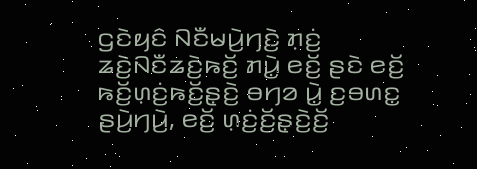ꤞꤢꤧꤟꤢꤨ ꤡꤢꤪꤗꤣꤧ꤬ꤚꤢꤧ꤬ ꤊ꤫ꤢꤦ꤬ ꤘꤢꤧ꤬ꤡꤢꤪꤘꤢꤧ꤬ꤒꤢꤩ꤬ ꤊꤣꤧ꤭ ꤕꤢꤩ꤬ ꤔꤢꤧ ꤕꤢꤩ꤬ ꤒꤢꤩ꤬ꤛ꤫ꤢꤦ꤬ꤒꤢꤩ꤬ꤔ꤫ꤢꤧ꤬ ꤋꤚꤤ ꤣꤧ꤭ ꤢ꤬ꤋꤛꤢ꤭ ꤔꤣꤧ꤬ꤚꤣꤧ꤬, ꤕꤢꤩ꤬ ꤛ꤫ꤢꤦ꤬ꤢꤩ꤬ꤔ꤫ꤢꤧ꤬ꤢꤩ꤬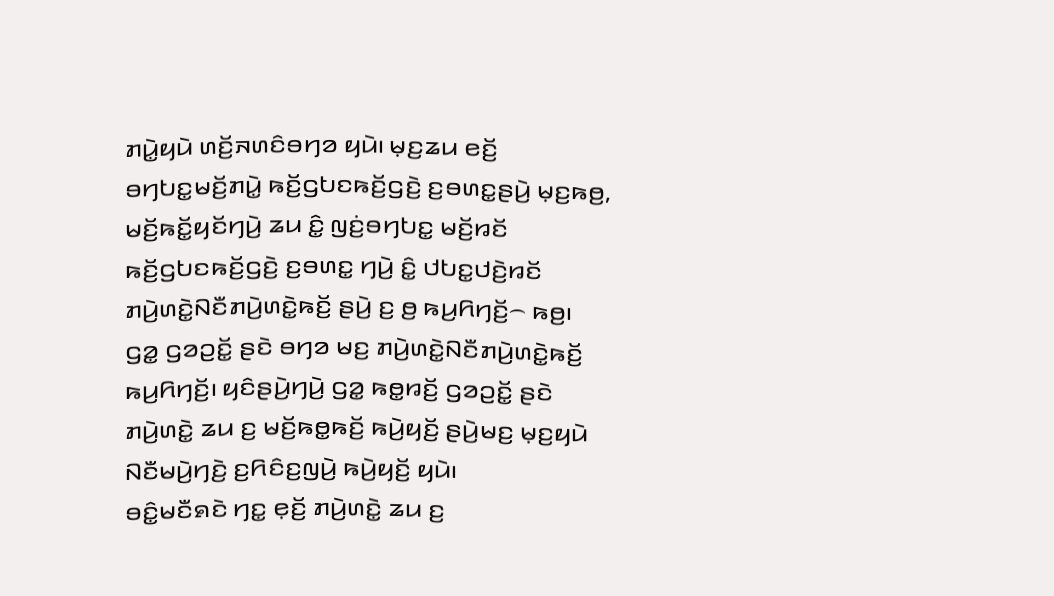ꤊꤣꤧ꤭ꤟꤣꤧ ꤛꤢꤩ꤬ꤏꤛꤢꤨꤋꤚꤤ ꤟꤣꤧ꤯ ꤗ꤫ꤢ꤬ꤘꤣ ꤕꤢꤩ꤬ ꤋꤚꤝꤢ꤭ꤗꤢꤩ꤬ꤊꤣꤧ꤭ ꤒꤢꤩ꤬ꤞꤝꤢꤒꤢꤩ꤬ꤞꤢꤧ꤬ ꤢ꤬ꤋꤛꤢ꤭ꤔꤣꤧ꤬ ꤗ꤫ꤢ꤬ꤒꤥ꤬, ꤗꤢꤩ꤬ꤒꤢꤩ꤭ꤟꤢꤩꤚꤣꤧ꤬ ꤘꤣ ꤢꤨ꤭ ꤜꤢꤦ꤬ꤋꤚꤝꤢ꤭ ꤗꤢꤩ꤬ꤙꤢꤩ ꤒꤢꤩ꤬ꤞꤝꤢꤒꤢꤩ꤬ꤞꤢꤧ꤬ ꤢ꤬ꤋꤛꤢ꤭ ꤚꤣꤧ꤬ ꤢꤨ꤭ ꤓꤝꤢ꤭ꤓꤢꤧ꤬ꤙꤢꤩ ꤊꤣꤧ꤬ꤛꤢꤧ꤭ꤡꤢꤪꤊꤣꤧ꤬ꤛꤢꤧ꤭ꤒꤢꤩ꤬ ꤔꤣꤧ꤬ ꤢ꤬ ꤥ꤬ ꤒꤣ꤬ꤖꤚꤢꤩ꤬꤮ ꤒꤥ꤬꤯
ꤞꤤ꤭ ꤞꤤꤑꤢꤩ꤭ ꤔꤢꤧ ꤋꤚꤤ ꤗꤢ꤬ ꤊꤣꤧ꤬ꤛꤢꤧ꤭ꤡꤢꤪꤊꤣꤧ꤬ꤛꤢꤧ꤭ꤒꤢꤩ꤬ ꤒꤣ꤬ꤖꤚꤢꤩ꤬꤯ ꤟꤢꤨꤔꤣꤧ꤬ꤚꤣꤧ꤬ ꤞꤤ꤭ ꤒꤥ꤭ꤙꤢꤩ꤬ ꤞꤤꤑꤢꤩ꤭ ꤔꤢꤧ ꤊꤣꤧ꤬ꤛꤢꤧ꤭ ꤘꤣ ꤢ꤬ ꤗꤢꤩ꤬ꤒꤥ꤭ꤒꤢꤩ꤬ ꤒꤣꤧ꤬ꤟꤢꤩ꤬ ꤔꤣꤧ꤬ꤗꤢ꤬ ꤗ꤫ꤢ꤬ꤟꤣꤧ ꤡꤢꤪꤗꤣꤧ꤬ꤚꤢꤧ꤬ ꤢ꤬ꤖꤢꤨꤢ꤬ꤜꤣꤧ꤬ ꤒꤣꤧ꤬ꤟꤢꤩ꤬ ꤟꤣꤧ꤯
ꤋꤢꤨ꤭ꤗꤢꤪꤎꤢꤧ ꤚꤢ꤭ ꤕ꤫ꤢꤩ꤬ ꤊꤣꤧ꤬ꤛꤢꤧ꤭ ꤘꤣ ꤢ꤬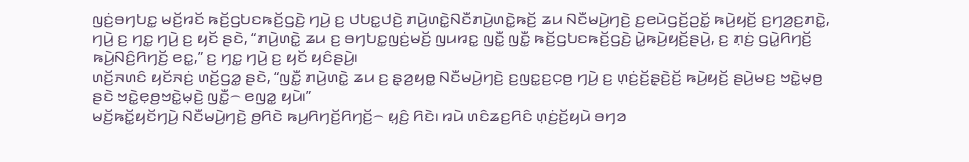ꤜꤢꤦ꤬ꤋꤚꤝꤢ꤭ ꤗꤢꤩ꤬ꤙꤢꤩ ꤒꤢꤩ꤬ꤞꤝꤢꤒꤢꤩ꤬ꤞꤢꤧ꤬ ꤚꤣꤧ꤬ ꤢ꤬ ꤓꤝꤢ꤭ꤓꤢꤧ꤬ ꤊꤣꤧ꤬ꤛꤢꤧ꤭ꤡꤢꤪꤊꤣꤧ꤬ꤛꤢꤧ꤭ꤒꤢꤩ꤬ ꤘꤣ ꤡꤢꤪꤗꤣꤧ꤬ꤚꤢꤧ꤬ ꤢ꤬ꤕꤣꤧꤞꤢꤩ꤬ꤑꤢꤩ꤭ ꤒꤣꤧ꤬ꤟꤢꤩ꤬ ꤢ꤬ꤚꤤ꤬ꤢ꤬ꤊꤢꤧ꤭, ꤚꤣꤧ꤬ ꤢ꤬ ꤚꤢ꤭ ꤚꤣꤧ꤬ ꤢ꤬ ꤟꤢꤩ ꤔꤢꤧ, “ꤊꤣꤧ꤬ꤛꤢꤧ꤭ ꤘꤣ ꤢ꤬ ꤋꤚꤝꤢ꤭ꤜꤢꤦ꤬ꤗꤢꤩ꤬ ꤜꤣꤙꤢ꤭ ꤜꤢꤪ꤭ ꤜꤢꤪ꤭ ꤒꤢꤩ꤬ꤞꤝꤢꤒꤢꤩ꤬ꤞꤢꤧ꤬ ꤣꤧ꤭ꤒꤣꤧ꤬ꤟꤢꤩ꤬ꤔꤣꤧ꤬, ꤢ꤬ ꤊ꤫ꤢꤦ꤬ ꤞꤣꤧ꤭ꤖꤚꤢꤩ꤬ ꤒꤣꤧ꤬ꤡꤢꤨ꤬ꤖꤚꤢꤩ꤬ ꤕꤢ꤭,” ꤢ꤬ ꤚꤢ꤭ ꤚꤣꤧ꤬ ꤢ꤬ ꤟꤢꤩ ꤟꤢꤨꤔꤣꤧ꤬꤯
ꤛꤢꤩ꤬ꤏꤛꤢꤨ ꤟꤢꤩꤏꤢꤦ꤬ ꤛꤢꤩ꤬ꤞꤤ꤭ ꤔꤢꤧ, “ꤜꤢꤪ꤭ ꤊꤣꤧ꤬ꤛꤢꤧ꤭ ꤘꤣ ꤢ꤬ ꤔ꤫ꤤ꤬ꤟꤥ꤭ ꤡꤢꤪꤗꤣꤧ꤬ꤚꤢꤧ꤬ ꤢ꤬ꤜꤢ꤭ꤢ꤬ꤍ꤫ꤥ꤬ ꤚꤣꤧ꤬ ꤢ꤬ ꤛ꤫ꤢꤦ꤬ꤢꤩ꤬ꤔ꤫ꤢꤧ꤬ꤢꤩ꤬ ꤒꤣꤧ꤬ꤟꤢꤩ꤬ ꤔꤣꤧ꤬ꤗꤢ꤬ ꤠꤢꤧ꤭ꤗ꤫ꤥ꤬ ꤔꤢꤧ ꤠꤢꤧ꤭ꤕ꤫ꤥ꤬ꤠꤢꤧ꤭ꤗ꤫ꤢꤧ꤬ ꤜꤢꤪ꤭꤮ ꤕꤜꤤ꤭ ꤟꤣꤧ꤯”
ꤗꤢꤩ꤬ꤒꤢꤩ꤭ꤟꤢꤩꤚꤣꤧ꤬ ꤡꤢꤪꤗꤣꤧ꤬ꤚꤢꤧ꤬ ꤥ꤬ꤖꤢꤧ ꤒꤣ꤬ꤖꤚꤢꤩ꤬ꤖꤚꤢꤩ꤬꤮ ꤟ꤫ꤢꤨ꤬ ꤖꤢꤧ꤯ ꤙꤣꤧ ꤛꤢꤨꤘꤢ꤬ꤖꤢꤨ ꤛ꤫ꤢꤦ꤬ꤢꤩ꤬ꤟꤣꤧ ꤋꤚꤤ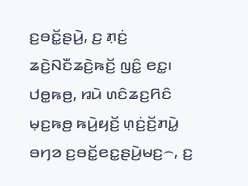ꤢ꤬ꤋꤢꤩ꤭ꤔꤣꤧ꤬, ꤢ꤬ ꤊ꤫ꤢꤦ꤬ ꤘꤢꤧ꤬ꤡꤢꤪꤘꤢꤧ꤬ꤒꤢꤩ꤬ ꤜꤢꤨ꤭ ꤕꤢ꤭꤯ ꤓꤥ꤭ꤒꤥ꤬, ꤙꤣꤧ ꤛꤢꤨꤘꤢ꤬ꤖꤢꤨ ꤗ꤫ꤢ꤬ꤒꤥ꤬ ꤒꤣꤧ꤬ꤟꤢꤩ꤬ ꤛ꤫ꤢꤦ꤬ꤢꤩ꤬ꤊꤣꤧ꤭ ꤋꤚꤤ ꤢ꤬ꤋꤢꤩ꤭ꤕꤢ꤭ꤔꤣꤧ꤬ꤗꤢ꤬꤮, ꤢ꤬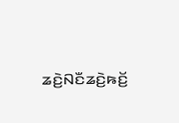ꤘꤢꤧ꤬ꤡꤢꤪꤘꤢꤧ꤬ꤒꤢꤩ꤬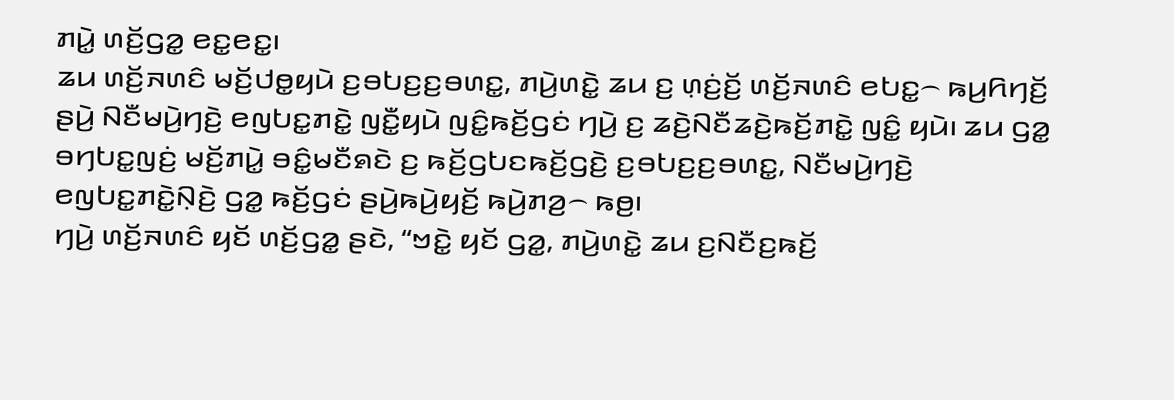ꤊꤣꤧ꤭ ꤛꤢꤩ꤬ꤞꤤ꤭ ꤕꤢ꤭ꤕꤢ꤭꤯
ꤘꤣ ꤛꤢꤩ꤬ꤏꤛꤢꤨ ꤗꤢꤩ꤬ꤓꤥ꤭ꤟꤣꤧ ꤢ꤬ꤋꤝꤢ꤬ꤢ꤬ꤋꤛꤢ꤭, ꤊꤣꤧ꤬ꤛꤢꤧ꤭ ꤘꤣ ꤢ꤬ ꤛ꤫ꤢꤦ꤬ꤢꤩ꤬ ꤛꤢꤩ꤬ꤏꤛꤢꤨ ꤕꤝꤢ꤭꤮ ꤒꤣ꤬ꤖꤚꤢꤩ꤬ ꤔꤣꤧ꤬ ꤡꤢꤪꤗꤣꤧ꤬ꤚꤢꤧ꤬ ꤕꤜꤝꤢ꤭ꤊꤢꤧ꤭ ꤜꤢꤪ꤭ꤟꤣꤧ ꤜꤢꤨ꤭ꤒꤢꤩ꤬ꤞꤢꤦ ꤚꤣꤧ꤬ ꤢ꤬ ꤘꤢꤧ꤬ꤡꤢꤪꤘꤢꤧ꤬ꤒꤢꤩ꤬ꤊꤢꤧ꤭ ꤜꤢꤨ꤭ ꤟꤣꤧ꤯ ꤘꤣ ꤞꤤ꤭ ꤋꤚꤝꤢ꤭ꤜꤢꤦ꤬ ꤗꤢꤩ꤬ꤊꤣꤧ꤭ ꤋꤢꤨ꤭ꤗꤢꤪꤎꤢꤧ ꤢ꤬ ꤒꤢꤩ꤬ꤞꤝꤢꤒꤢꤩ꤬ꤞꤢꤧ꤬ ꤢ꤬ꤋꤝꤢ꤬ꤢ꤬ꤋꤛꤢ꤭, ꤡꤢꤪꤗꤣꤧ꤬ꤚꤢꤧ꤬ ꤕꤜꤝꤢ꤭ꤊꤢꤧ꤭ꤡ꤫ꤢꤧ꤬ ꤞꤤ꤭ ꤒꤢꤩ꤬ꤞꤢꤦ ꤔꤣꤧ꤬ꤒꤣꤧ꤬ꤟꤢꤩ꤬ ꤒꤣꤧ꤬ꤊꤤ꤬꤮ ꤒꤥ꤬꤯
ꤚꤣꤧ꤬ ꤛꤢꤩ꤬ꤏꤛꤢꤨ ꤟꤢꤩ ꤛꤢꤩ꤬ꤞꤤ꤭ ꤔꤢꤧ, “ꤠꤢꤧ꤭ ꤟꤢꤩ ꤞꤤ꤭, ꤊꤣꤧ꤬ꤛꤢꤧ꤭ ꤘꤣ ꤢ꤬ꤡꤢꤪꤢ꤬ꤒꤢꤩ꤬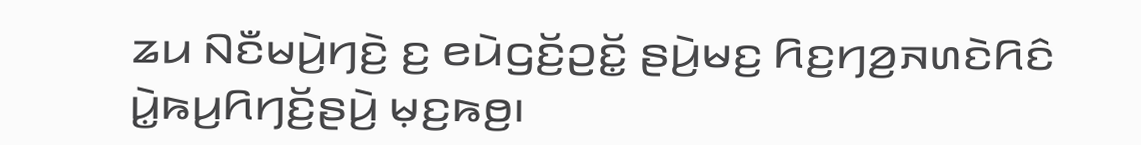ꤘꤣ ꤡꤢꤪꤗꤣꤧ꤬ꤚꤢꤧ꤬ ꤢ꤬ ꤕꤣꤧꤞꤢꤩ꤬ꤑꤢꤩ꤭ ꤔꤣꤧ꤬ꤗꤢ꤬ ꤖꤢ꤬ꤚꤤ꤬ꤏꤛꤢꤧꤖꤢꤨ ꤣꤧ꤭ꤒꤣ꤬ꤖꤚꤢꤩ꤬ꤔꤣꤧ꤬ ꤗ꤫ꤢ꤬ꤒꤥ꤬꤯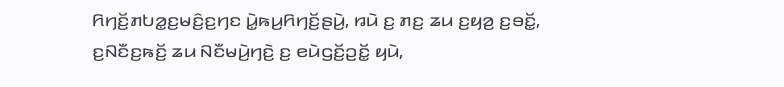ꤖꤚꤢꤩ꤬ꤊꤝꤤ꤭ꤢ꤬ꤗꤢꤨ꤬ꤢ꤬ꤚꤢ ꤣꤧ꤭ꤒꤣ꤬ꤖꤚꤢꤩ꤬ꤔꤣꤧ꤬, ꤙꤣꤧ ꤢ꤬ ꤊꤢ꤬ ꤘꤣ ꤢ꤬ꤟꤤ꤬ ꤢ꤬ꤋꤢꤩ꤭, ꤢ꤬ꤡꤢꤪꤢ꤬ꤒꤢꤩ꤬ ꤘꤣ ꤡꤢꤪꤗꤣꤧ꤬ꤚꤢꤧ꤬ ꤢ꤬ ꤕꤣꤧꤞꤢꤩ꤬ꤑꤢꤩ꤭ ꤟꤣꤧ,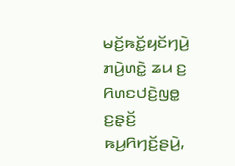ꤗꤢꤩ꤬ꤒꤢꤩ꤭ꤟꤢꤩꤚꤣꤧ꤬ ꤊꤣꤧ꤬ꤛꤢꤧ꤭ ꤘꤣ ꤢ꤬ ꤖꤛꤢꤓꤢꤧ꤬ꤜꤥ꤭ ꤢ꤬ꤔ꤫ꤢꤩ꤬ ꤒꤣ꤬ꤖꤚꤢꤩ꤬ꤔꤣꤧ꤬,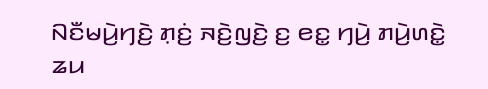ꤡꤢꤪꤗꤣꤧ꤬ꤚꤢꤧ꤬ ꤊ꤫ꤢꤦ꤬ ꤏꤢꤧ꤬ꤜꤢꤧ꤬ ꤢ꤬ ꤕꤢ꤭ ꤚꤣꤧ꤬ ꤊꤣꤧ꤬ꤛꤢꤧ꤭ ꤘꤣ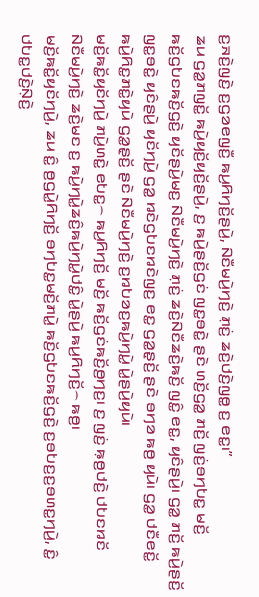ꤢ꤬ꤏꤢꤧ꤬ꤜꤢꤧ꤬ ꤢ꤬ꤞꤤꤕꤜꤢꤪ꤬ ꤒꤣ꤬ꤖꤚꤢꤩ꤬ꤔꤣꤧ꤬, ꤡꤢꤪꤗꤣꤧ꤬ꤚꤢꤧ꤬ ꤊ꤫ꤢꤦ꤬ ꤘꤢꤧ꤬ꤓꤢꤧ꤬ꤜꤥ꤭ ꤢ꤬ ꤕꤢ꤭꤯”
ꤘꤣ ꤞꤤ꤭ꤊꤜꤢꤩ꤭ ꤒꤣꤧ꤬ꤟꤢꤩ꤬ꤟꤢꤩ꤬ꤔꤣꤧ꤬, ꤢ꤬ ꤒꤣꤧ꤬ꤔꤢꤩ꤬ꤞꤢꤦ ꤜꤢ꤭ꤋꤢꤧ꤭ ꤔꤢꤧ ꤛꤢꤩ꤬ꤞꤤ꤭ ꤊꤢꤩ꤬ ꤜꤢꤦ꤬ꤋꤚꤝꤢ꤭ ꤗꤢꤩ꤬ ꤒꤢꤩ꤬ꤞꤝꤢꤒꤢꤩ꤬ꤞꤢꤧ꤬ ꤟꤢꤩꤔꤣꤧ꤬ꤗꤢ꤬ ꤡꤢꤪꤗꤣꤧ꤬ꤚꤢꤧ꤬ ꤊ꤫ꤢꤦ꤬ ꤘꤢꤧ꤬ꤡꤢꤪꤘꤢꤧ꤬ꤒꤢꤩ꤬ ꤜꤢꤨ꤭ ꤕꤢ꤭, ꤟꤢꤨꤔꤣꤧ꤬꤯ ꤞꤤ꤭ ꤊꤢꤩ꤬ ꤒꤣꤧ꤬ꤔꤢꤩ꤬ ꤜꤢ꤭ꤋꤢꤧ꤭ ꤟꤢꤨꤔꤣꤧ꤬ ꤟꤢꤩꤚꤣꤧ꤬ ꤞꤤ꤭ ꤙꤢꤧꤞꤝꤢꤙꤢꤧꤜꤢ꤬ ꤕꤢ꤭ ꤞꤤ꤭ꤔ꤫ꤢꤩ꤬ ꤔꤢꤧ ꤋꤚꤤ ꤒꤥ꤬ ꤟꤣꤧ꤯ ꤞꤤ꤭ ꤓꤢꤪꤕꤢꤩ꤭ ꤒꤣꤧ꤬ꤖꤢ꤭ꤊꤢꤧ꤭ꤟꤣꤧ ꤞꤤ꤭ꤔ꤫ꤢꤩ꤬ ꤔꤢꤧ ꤡꤢꤪꤗꤣꤧ꤬ꤚꤢꤧ꤬ ꤢ꤬ꤙꤝꤤꤢ꤬ꤒꤣꤧ꤬ꤚꤣꤧ꤭ ꤣꤧ꤭ꤔꤣꤧ꤬ꤟꤣꤧ꤯
ꤗꤢꤩ꤬ꤒꤢꤩ꤭ꤟꤢꤩꤚꤣꤧ꤬ ꤊꤣꤧ꤬ꤛꤢꤧ꤭ ꤕꤝꤢ꤭꤮ ꤒꤣ꤬ꤖꤚꤢꤩ꤬ ꤗꤢꤩ꤬ ꤒꤢꤩ꤬ꤞꤢꤦꤒꤢꤩ꤬ꤥ꤬ꤚꤢ꤬꤯ ꤢ꤬ ꤜꤢꤦ꤬ ꤒ꤫ꤥ꤬ꤓꤢꤧ꤬ ꤓꤝꤢꤙꤢꤩ ꤡꤢꤪꤗꤣꤧ꤬ꤚꤢꤧ꤬ ꤘꤢꤧ꤬ꤗꤢ ꤢ꤬ ꤒꤣꤧ꤬ꤚꤣꤧ꤭ꤘꤢꤨ꤬ꤒꤣꤧ꤬ꤚꤣꤧ꤭ꤓꤢꤨ꤭ ꤣꤧ꤭ꤔꤣꤧ꤬ ꤒꤣ꤬ꤖꤚꤢꤩ꤬꤮ ꤒꤥ꤬꤯
ꤗꤢꤩ꤬ꤒꤢꤩ꤭ꤟꤢꤩꤚꤣꤧ꤬, ꤘꤣ ꤢꤨ꤭ ꤥ꤬ꤞꤣꤧ꤭ꤖꤚꤢꤩ꤬ ꤋꤚꤝꤢ꤭ꤗꤢꤩ꤬ꤊꤣꤧ꤭ ꤒꤢꤩ꤬ꤞꤝꤢꤒꤢꤩ꤬ꤞꤢꤧ꤬ ꤢ꤬ꤋꤝꤢ꤬ꤢ꤬ꤋꤛꤢ꤭ꤚꤣꤧ꤬, ꤢꤨ꤭ ꤓꤝꤢ꤭ꤓꤢꤧ꤬ꤡ꤫ꤢꤧ꤬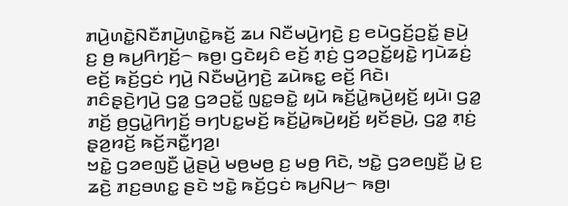ꤊꤣꤧ꤬ꤛꤢꤧ꤭ꤡꤢꤪꤊꤣꤧ꤬ꤛꤢꤧ꤭ꤒꤢꤩ꤬ ꤘꤣ ꤡꤢꤪꤗꤣꤧ꤬ꤚꤢꤧ꤬ ꤢ꤬ ꤕꤣꤧꤞꤢꤩ꤬ꤑꤢꤩ꤭ ꤔꤣꤧ꤬ ꤢ꤬ ꤥ꤬ ꤒꤣ꤬ꤖꤚꤢꤩ꤬꤮ ꤒꤥ꤬꤯ ꤞꤢꤧꤟꤢꤨ ꤕꤢꤩ꤬ ꤊ꤫ꤢꤦ꤬ ꤞꤤꤑꤢꤩ꤭ꤟꤢꤧ꤭ ꤚꤣꤧꤘꤢꤦ꤬ ꤕꤢꤩ꤬ ꤒꤢꤩ꤬ꤞꤢꤦ ꤚꤣꤧ꤬ ꤡꤢꤪꤗꤣꤧ꤬ꤚꤢꤧ꤬ ꤘꤣꤧꤒꤢ꤭ ꤕꤢꤩ꤬ ꤖꤢꤧ꤯
ꤊꤢꤨꤔ꤫ꤢꤧ꤬ꤚꤣꤧ꤬ ꤞꤤ꤭ ꤞꤤꤑꤢꤩ꤭ ꤜꤢ꤭ꤋꤢꤧ꤭ ꤟꤣꤧ ꤒꤢꤩ꤬ꤣꤧ꤭ꤒꤣꤧ꤬ꤟꤢꤩ꤬ ꤟꤣꤧ꤯ ꤞꤤ꤭ ꤊꤢꤩ꤬ ꤥ꤬ꤞꤣꤧ꤭ꤖꤚꤢꤩ꤬ ꤋꤚꤝꤢ꤭ꤗꤢꤩ꤬ ꤒꤢꤩ꤬ꤣꤧ꤭ꤒꤣꤧ꤬ꤟꤢꤩ꤬ ꤟꤢꤩꤔꤣꤧ꤬, ꤞꤤ꤭ ꤊ꤫ꤢꤦ꤬ ꤔ꤫ꤤ꤬ꤙꤢꤩ꤬ ꤒꤢꤩ꤬ꤏꤢꤪ꤭ꤚꤤ꤬꤯
ꤠꤢꤧ꤭ ꤞꤤꤕꤜꤢꤪ꤬ ꤣꤧ꤭ꤔꤣꤧ꤬ ꤗꤥ꤬ꤗꤥ꤬ ꤢ꤬ ꤗꤥ꤬ ꤖꤢꤧ, ꤠꤢꤧ꤭ ꤞꤤꤕꤜꤢꤪ꤬ ꤣꤧ꤭ ꤢ꤬ ꤘꤢꤧ꤬ ꤊꤢ꤬ꤋꤛꤢ꤭ ꤔꤢꤧ ꤠꤢꤧ꤭ ꤒꤢꤩ꤬ꤞꤢꤦ ꤒꤣ꤬ꤡꤣ꤬꤮ ꤒꤥ꤬꤯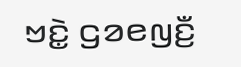ꤠꤢꤧ꤭ ꤞꤤꤕꤜꤢꤪ꤬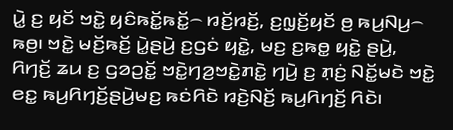ꤣꤧ꤭ ꤢ꤬ ꤟꤢꤩ ꤠꤢꤧ꤭ ꤟꤢꤨꤒꤢꤩ꤭ꤒꤢꤩ꤭꤮ ꤙꤢꤩ꤬ꤙꤢꤩ꤬, ꤢ꤬ꤜ꤫ꤢꤩ꤬ꤟꤢꤩ ꤥ꤬ ꤒꤣ꤬ꤡꤣ꤬꤮ ꤒꤥ꤬꤯ ꤠꤢꤧ꤭ ꤗꤢꤩ꤬ꤒꤢꤩ꤬ ꤣꤧ꤭ꤔꤣꤧ꤬ ꤢ꤬ꤞꤢꤦ ꤟꤢꤧ꤭, ꤗꤢ꤬ ꤢ꤬ꤒꤥ꤭ ꤟꤢꤧ꤭ ꤔꤣꤧ꤬, ꤖꤚꤢꤩ꤬ ꤘꤣ ꤢ꤬ ꤞꤤꤑꤢꤩ꤭ ꤠꤢꤧ꤭ꤚꤤ꤬ꤠꤢꤧ꤭ꤊꤢꤧ꤭ ꤚꤣꤧ꤬ ꤢ꤬ ꤊ꤫ꤢꤦ꤬ ꤡꤢꤩ꤭ꤗꤢꤧ ꤠꤢꤧ꤭ ꤕꤢ꤭ ꤒꤣ꤬ꤖꤚꤢꤩ꤬ꤔꤣꤧ꤬ꤗꤢ꤬ ꤒꤢꤦꤖꤢꤧ ꤙꤢꤧ꤬ꤡꤢꤩ꤬ ꤒꤣ꤬ꤖꤚꤢꤩ꤬ ꤖꤢꤧ꤯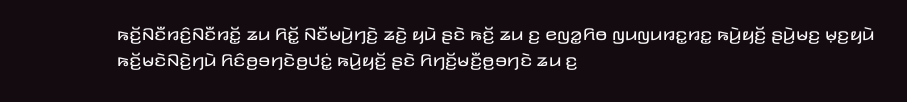ꤒꤢꤩ꤬ꤡꤢꤪꤙꤢꤨ꤬ꤡꤢꤪꤙꤢꤩ꤭ ꤘꤣ ꤖꤢꤩ꤭ ꤡꤢꤪꤗꤣꤧ꤬ꤚꤢꤧ꤬ ꤘꤢꤧ꤬ ꤟꤣꤧ ꤔꤢꤧ ꤒꤢꤩ꤬ ꤘꤣ ꤢ꤬ ꤕꤜꤤ꤭ꤖꤥ ꤜꤣꤜꤣꤙꤢ꤭ꤙꤢ꤭ ꤒꤣꤧ꤬ꤟꤢꤩ꤬ ꤔꤣꤧ꤬ꤗꤢ꤬ ꤗ꤫ꤢ꤬ꤟꤣꤧ ꤒꤢꤩ꤬ꤗꤢꤧꤡꤢꤧ꤬ꤚꤣꤧ ꤖꤢꤨꤥ꤬ꤋꤚꤢꤧꤥ꤬ꤓꤢꤦ꤭ ꤒꤣꤧ꤬ꤟꤢꤩ꤬ ꤔꤢꤧ ꤖꤚꤢꤩ꤬ꤗꤢꤪ꤬ꤥ꤬ꤋꤚꤢꤧ ꤘꤣ ꤢ꤬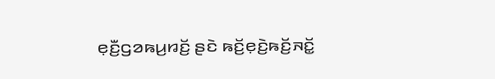ꤕ꤫ꤢꤪ꤬ꤞꤤꤒꤣ꤬ꤙꤢꤩ꤬ ꤔꤢꤧ ꤒꤢꤩ꤬ꤕ꤫ꤢꤧ꤬ꤒꤢꤩ꤬ꤏꤢꤩ꤭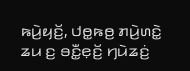ꤒꤣꤧ꤬ꤟꤢꤩ꤬, ꤓꤥ꤭ꤒꤥ꤬ ꤊꤣꤧ꤬ꤛꤢꤧ꤭ ꤘꤣ ꤢ꤬ ꤋꤢꤪ꤭ꤕ꤫ꤢꤩ꤬ ꤚꤣꤧꤘꤢꤦ꤬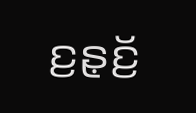ꤢ꤬ꤔ꤫ꤢꤩ꤬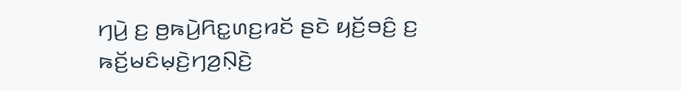ꤚꤣꤧ꤬ ꤢ꤬ ꤥ꤬ꤒꤣꤧ꤬ꤖꤢ꤭ꤛꤢ꤬ꤙꤢꤩ ꤔꤢꤧ ꤟꤢꤩ꤬ꤋꤢꤨ꤬ ꤢ꤬ ꤒꤢꤩ꤬ꤗꤢꤨꤗ꤫ꤢꤧ꤬ꤚꤤ꤬ꤡ꤫ꤢꤧ꤬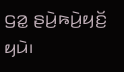ꤞꤤ꤭ ꤔꤣꤧ꤬ꤒꤣꤧ꤬ꤟꤢꤩ꤬ ꤟꤣꤧ꤯